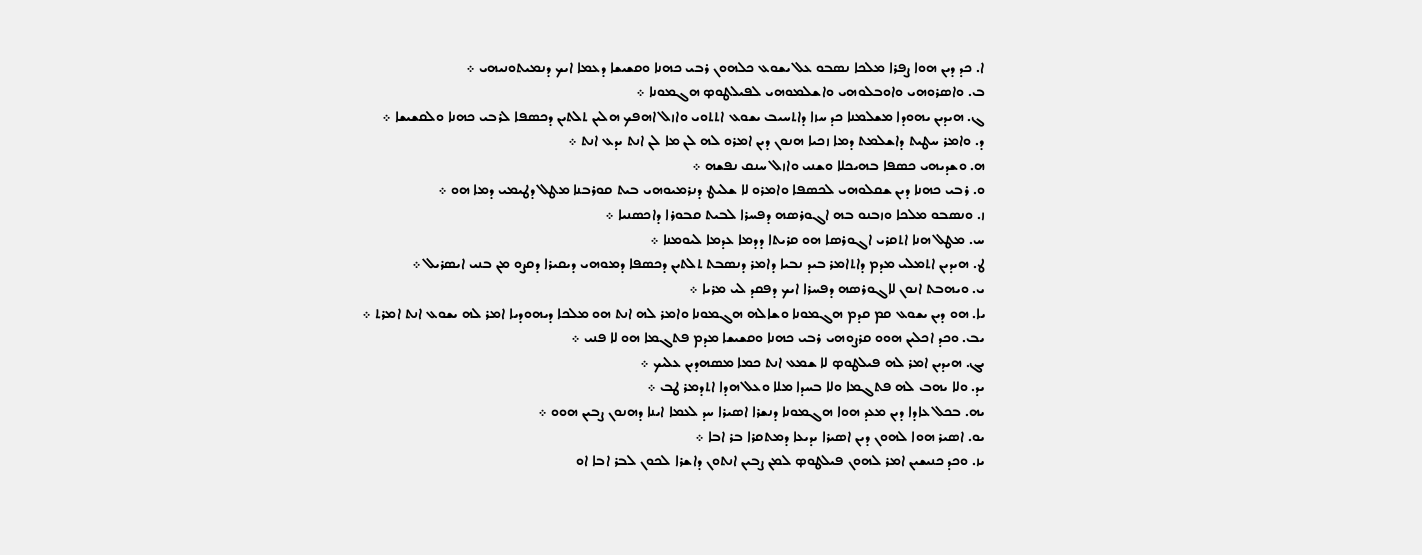ܐ. ܟܕ ܕܝܢ ܗܘܐ ܨܦܪܐ ܡܠܟܐ ܢܤܒܘ ܥܠ ܝܫܘܥ ܟܠܗܘܢ ܪܒܝ ܟܗܢܐ ܘܩܫܝܫܐ ܕܥܡܐ ܐܝܟ ܕܢܡܝܬܘܢܝܗܝ ܀
ܒ. ܘܐܤܪܘܗܝ ܘܐܘܒܠܘܗܝ ܘܐܫܠܡܘܗܝ ܠܦܝܠܛܘܤ ܗܓܡܘܢܐ ܀
ܓ. ܗܝܕܝܢ ܝܗܘܕܐ ܡܫܠܡܢܐ ܟܕ ܚܙܐ ܕܐܬܚܝܒ ܝܫܘܥ ܐܬܬܘܝ ܘܐܙܠ ܐܗܦܟ ܗܠܝܢ ܬܠܬܝܢ ܕܟܤܦܐ ܠܪܒܝ ܟܗܢܐ ܘܠܩܫܝܫܐ ܀
ܕ. ܘܐܡܪ ܚܛܝܬ ܕܐܫܠܡܬ ܕܡܐ ܙܟܝܐ ܗܢܘܢ ܕܝܢ ܐܡܪܘ ܠܗ ܠܢ ܡܐ ܠܢ ܐܢܬ ܝܕܥ ܐܢܬ ܀
ܗ. ܘܫܕܝܗܝ ܟܤܦܐ ܒܗܝܟܠܐ ܘܫܢܝ ܘܐܙܠ ܚܢܩ ܢܦܫܗ ܀
ܘ. ܪܒܝ ܟܗܢܐ ܕܝܢ ܫܩܠܘܗܝ ܠܟܤܦܐ ܘܐܡܪܘ ܠܐ ܫܠܝܛ ܕܢܪܡܝܘܗܝ ܒܝܬ ܩܘܪܒܢܐ ܡܛܠ ܕܛܝܡܝ ܕܡܐ ܗܘ ܀
ܙ. ܘܢܤܒܘ ܡܠܟܐ ܘܙܒܢܘ ܒܗ ܐܓܘܪܤܗ ܕܦܚܪܐ ܠܒܝܬ ܩܒܘܪܐ ܕܐܟܤܢܝܐ ܀
ܚ. ܡܛܠ ܗܢܐ ܐܬܩܪܝ ܐܓܘܪܤܐ ܗܘ ܩܪܝܬܐ ܕܕܡܐ ܥܕܡܐ ܠܝܘܡܢܐ ܀
ܛ. ܗܝܕܝܢ ܐܬܡܠܝ ܡܕܡ ܕܐܬܐܡܪ ܒܝܕ ܢܒܝܐ ܕܐܡܪ ܕܢܤܒܬ ܬܠܬܝܢ ܕܟܤܦܐ ܕܡܘܗܝ ܕܝܩܝܪܐ ܕܩܨܘ ܡܢ ܒܢܝ ܐܝܤܪܝܠ ܀
ܝ. ܘܝܗܒܬ ܐܢܘܢ ܠܐܓܘܪܤܗ ܕܦܚܪܐ ܐܝܟ ܕܦܩܕ ܠܝ ܡܪܝܐ ܀
ܝܐ. ܗܘ ܕܝܢ ܝܫܘܥ ܩܡ ܩܕܡ ܗܓܡܘܢܐ ܘܫܐܠܗ ܗܓܡܘܢܐ ܘܐܡܪ ܠܗ ܐܢܬ ܗܘ ܡܠܟܐ ܕܝܗܘܕܝܐ ܐܡܪ ܠܗ ܝܫܘܥ ܐܢܬ ܐܡܪܬ ܀
ܝܒ. ܘܟܕ ܐܟܠܝܢ ܗܘܘ ܩܪܨܘܗܝ ܪܒܝ ܟܗܢܐ ܘܩܫܝܫܐ ܡܕܡ ܦܬܓܡܐ ܗܘ ܠܐ ܦܢܝ ܀
ܝܓ. ܗܝܕܝܢ ܐܡܪ ܠܗ ܦܝܠܛܘܤ ܠܐ ܫܡܥ ܐܢܬ ܟܡܐ ܡܤܗܕܝܢ ܥܠܝܟ ܀
ܝܕ. ܘܠܐ ܝܗܒ ܠܗ ܦܬܓܡܐ ܘܠܐ ܒܚܕܐ ܡܠܐ ܘܥܠ ܗܕܐ ܐܬܕܡܪ ܛܒ ܀
ܝܗ. ܒܟܠ ܥܐܕܐ ܕܝܢ ܡܥܕ ܗܘܐ ܗܓܡܘܢܐ ܕܢܫܪܐ ܐܤܝܪܐ ܚܕ ܠܥܡܐ ܐܝܢܐ ܕܗܢܘܢ ܨܒܝܢ ܗܘܘ ܀
ܝܘ. ܐܤܝܪ ܗܘܐ ܠܗܘܢ ܕܝܢ ܐܤܝܪܐ ܝܕܝܥܐ ܕܡܬܩܪܐ ܒܪ ܐܒܐ ܀
ܝܙ. ܘܟܕ ܟܢܝܫܝܢ ܐܡܪ ܠܗܘܢ ܦܝܠܛܘܤ ܠܡܢ ܨܒܝܢ ܐܢܬܘܢ ܕܐܫܪܐ ܠܟܘܢ ܠܒܪ ܐܒܐ ܐܘ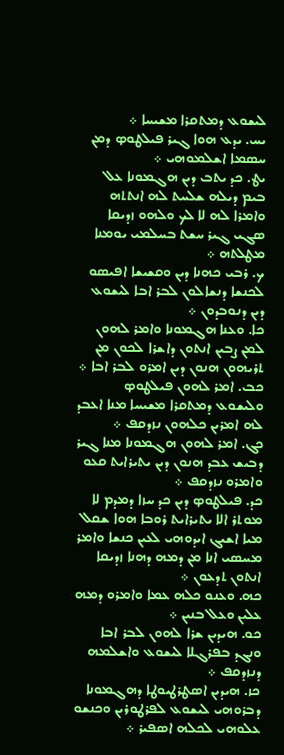ܠܝܫܘܥ ܕܡܬܩܪܐ ܡܫܝܚܐ ܀
ܝܚ. ܝܕܥ ܗܘܐ ܓܝܪ ܦܝܠܛܘܤ ܕܡܢ ܚܤܡܐ ܐܫܠܡܘܗܝ ܀
ܝܛ. ܟܕ ܝܬܒ ܕܝܢ ܗܓܡܘܢܐ ܥܠ ܒܝܡ ܕܝܠܗ ܫܠܚܬ ܠܗ ܐܢܬܬܗ ܘܐܡܪܐ ܠܗ ܠܐ ܠܟ ܘܠܗܘ ܙܕܝܩܐ ܤܓܝ ܓܝܪ ܚܫܬ ܒܚܠܡܝ ܝܘܡܢܐ ܡܛܠܬܗ ܀
ܟ. ܪܒܝ ܟܗܢܐ ܕܝܢ ܘܩܫܝܫܐ ܐܦܝܤܘ ܠܟܢܫܐ ܕܢܫܐܠܘܢ ܠܒܪ ܐܒܐ ܠܝܫܘܥ ܕܝܢ ܕܢܘܒܕܘܢ ܀
ܟܐ. ܘܥܢܐ ܗܓܡܘܢܐ ܘܐܡܪ ܠܗܘܢ ܠܡܢ ܨܒܝܢ ܐܢܬܘܢ ܕܐܫܪܐ ܠܟܘܢ ܡܢ ܬܪܝܗܘܢ ܗܢܘܢ ܕܝܢ ܐܡܪܘ ܠܒܪ ܐܒܐ ܀
ܟܒ. ܐܡܪ ܠܗܘܢ ܦܝܠܛܘܤ ܘܠܝܫܘܥ ܕܡܬܩܪܐ ܡܫܝܚܐ ܡܢܐ ܐܥܒܕ ܠܗ ܐܡܪܝܢ ܟܠܗܘܢ ܢܙܕܩܦ ܀
ܟܓ. ܐܡܪ ܠܗܘܢ ܗܓܡܘܢܐ ܡܢܐ ܓܝܪ ܕܒܝܫ ܥܒܕ ܗܢܘܢ ܕܝܢ ܝܬܝܪܐܝܬ ܩܥܘ ܘܐܡܪܘ ܢܙܕܩܦ ܀
ܟܕ. ܦܝܠܛܘܤ ܕܝܢ ܟܕ ܚܙܐ ܕܡܕܡ ܠܐ ܡܘܬܪ ܐܠܐ ܝܬܝܪܐܝܬ ܪܘܒܐ ܗܘܐ ܫܩܠ ܡܝܐ ܐܫܝܓ ܐܝܕܘܗܝ ܠܥܝܢ ܟܢܫܐ ܘܐܡܪ ܡܚܤܝ ܐܢܐ ܡܢ ܕܡܗ ܕܗܢܐ ܙܕܝܩܐ ܐܢܬܘܢ ܬܕܥܘܢ ܀
ܟܗ. ܘܥܢܘ ܟܠܗ ܥܡܐ ܘܐܡܪܘ ܕܡܗ ܥܠܝܢ ܘܥܠ ܒܢܝܢ ܀
ܟܘ. ܗܝܕܝܢ ܫܪܐ ܠܗܘܢ ܠܒܪ ܐܒܐ ܘܢܓܕ ܒܦܪܓܠܐ ܠܝܫܘܥ ܘܐܫܠܡܗ ܕܢܙܕܩܦ ܀
ܟܙ. ܗܝܕܝܢ ܐܤܛܪܛܝܘܛܐ ܕܗܓܡܘܢܐ ܕܒܪܘܗܝ ܠܝܫܘܥ ܠܦܪܛܘܪܝܢ ܘܟܢܫܘ ܥܠܘܗܝ ܠܟܠܗ ܐܤܦܝܪ ܀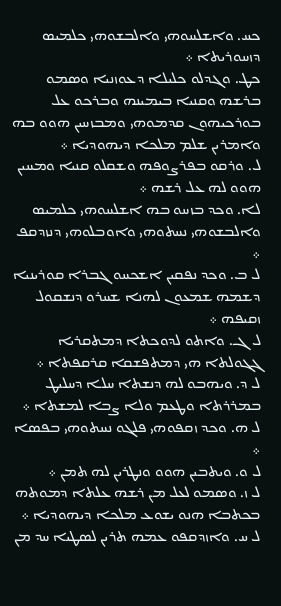ܟܚ. ܘܐܫܠܚܘܗܝ ܘܐܠܒܫܘܗܝ ܟܠܡܝܤ ܕܙܚܘܪܝܬܐ ܀
ܟܛ. ܘܓܕܠܘ ܟܠܝܠܐ ܕܥܘܙܢܝܐ ܘܤܡܘ ܒܪܫܗ ܘܩܢܝܐ ܒܝܡܝܢܗ ܘܒܪܟܘ ܥܠ ܒܘܪܟܝܗܘܢ ܩܕܡܘܗܝ ܘܡܒܙܚܝܢ ܗܘܘ ܒܗ ܘܐܡܪܝܢ ܫܠܡ ܡܠܟܐ ܕܝܗܘܕܝܐ ܀
ܠ. ܘܪܩܘ ܒܦܪܨܘܦܗ ܘܫܩܠܘ ܩܢܝܐ ܘܡܚܝܢ ܗܘܘ ܠܗ ܥܠ ܪܫܗ ܀
ܠܐ. ܘܟܕ ܒܙܚܘ ܒܗ ܐܫܠܚܘܗܝ ܟܠܡܝܤ ܘܐܠܒܫܘܗܝ ܢܚܬܘܗܝ ܘܐܘܒܠܘܗܝ ܕܢܙܕܩܦ ܀
ܠ ܒ. ܘܟܕ ܢܦܩܝܢ ܐܫܟܚܘ ܓܒܪܐ ܩܘܪܝܢܝܐ ܕܫܡܗ ܫܡܥܘܢ ܠܗܢܐ ܫܚܪܘ ܕܢܫܩܘܠ ܙܩܝܦܗ ܀
ܠ ܓ. ܘܐܬܘ ܠܕܘܟܬܐ ܕܡܬܩܪܝܐ ܓܓܘܠܬܐ ܗܝ ܕܡܬܦܫܩܐ ܩܪܩܦܬܐ ܀
ܠ ܕ. ܘܝܗܒܘ ܠܗ ܕܢܫܬܐ ܚܠܐ ܕܚܠܝܛ ܒܡܪܪܬܐ ܘܛܥܡ ܘܠܐ ܨܒܐ ܠܡܫܬܐ ܀
ܠ ܗ. ܘܟܕ ܙܩܦܘܗܝ ܦܠܓܘ ܢܚܬܘܗܝ ܒܦܤܐ ܀
ܠ ܘ. ܘܝܬܒܝܢ ܗܘܘ ܘܢܛܪܝܢ ܠܗ ܬܡܢ ܀
ܠ ܙ. ܘܤܡܘ ܠܥܠ ܡܢ ܪܫܗ ܥܠܬܐ ܕܡܘܬܗ ܒܟܬܒܐ ܗܢܘ ܝܫܘܥ ܡܠܟܐ ܕܝܗܘܕܝܐ ܀
ܠ ܚ. ܘܐܙܕܩܦܘ ܥܡܗ ܬܪܝܢ ܠܤܛܝܐ ܚܕ ܡܢ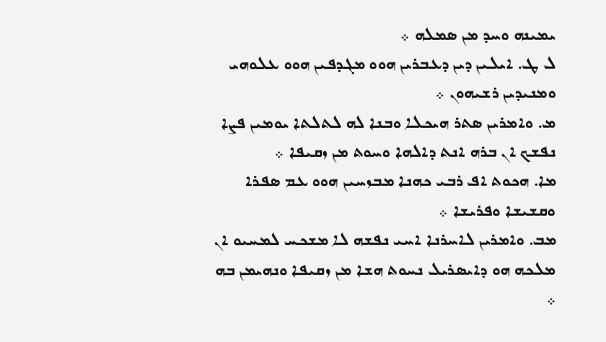ܝܡܝܢܗ ܘܚܕ ܡܢ ܤܡܠܗ ܀
ܠ ܛ. ܐܝܠܝܢ ܕܝܢ ܕܥܒܪܝܢ ܗܘܘ ܡܓܕܦܝܢ ܗܘܘ ܥܠܘܗܝ ܘܡܢܝܕܝܢ ܪܫܝܗܘܢ ܀
ܡ. ܘܐܡܪܝܢ ܤܬܪ ܗܝܟܠܐ ܘܒܢܐ ܠܗ ܠܬܠܬܐ ܝܘܡܝܢ ܦܨܐ ܢܦܫܟ ܐܢ ܒܪܗ ܐܢܬ ܕܐܠܗܐ ܘܚܘܬ ܡܢ ܙܩܝܦܐ ܀
ܡܐ. ܗܟܘܬ ܐܦ ܪܒܝ ܟܗܢܐ ܡܒܙܚܝܢ ܗܘܘ ܥܡ ܤܦܪܐ ܘܩܫܝܫܐ ܘܦܪܝܫܐ ܀
ܡܒ. ܘܐܡܪܝܢ ܠܐܚܪܢܐ ܐܚܝ ܢܦܫܗ ܠܐ ܡܫܟܚ ܠܡܚܝܘ ܐܢ ܡܠܟܗ ܗܘ ܕܐܝܤܪܝܠ ܢܚܘܬ ܗܫܐ ܡܢ ܙܩܝܦܐ ܘܢܗܝܡܢ ܒܗ ܀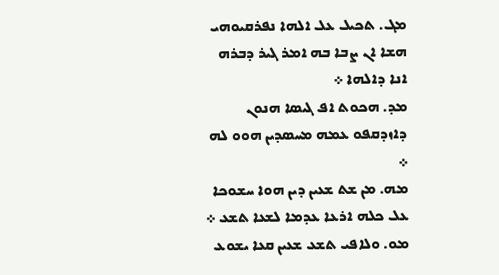ܡܓ. ܬܟܝܠ ܥܠ ܐܠܗܐ ܢܦܪܩܝܘܗܝ ܗܫܐ ܐܢ ܨܒܐ ܒܗ ܐܡܪ ܓܝܪ ܕܒܪܗ ܐܢܐ ܕܐܠܗܐ ܀
ܡܕ. ܗܟܘܬ ܐܦ ܓܝܤܐ ܗܢܘܢ ܕܐܙܕܩܦܘ ܥܡܗ ܡܚܤܕܝܢ ܗܘܘ ܠܗ ܀
ܡܗ. ܡܢ ܫܬ ܫܥܝܢ ܕܝܢ ܗܘܐ ܚܫܘܟܐ ܥܠ ܟܠܗ ܐܪܥܐ ܥܕܡܐ ܠܫܥܐ ܬܫܥ ܀
ܡܘ. ܘܠܐܦܝ ܬܫܥ ܫܥܝܢ ܩܥܐ ܝܫܘܥ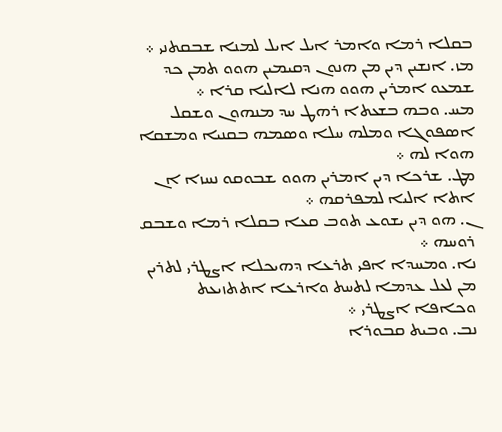ܒܩܠܐ ܪܡܐ ܘܐܡܪ ܐܝܠ ܐܝܠ ܠܡܢܐ ܫܒܩܬܢܝ ܀
ܡܙ. ܐܢܫܝܢ ܕܝܢ ܡܢ ܗܢܘܢ ܕܩܝܡܝܢ ܗܘܘ ܬܡܢ ܟܕ ܫܡܥܘ ܐܡܪܝܢ ܗܘܘ ܗܢܐ ܠܐܠܝܐ ܩܪܐ ܀
ܡܚ. ܘܒܗ ܒܫܥܬܐ ܪܗܛ ܚܕ ܡܢܗܘܢ ܘܫܩܠ ܐܤܦܘܓܐ ܘܡܠܗ ܚܠܐ ܘܤܡܗ ܒܩܢܝܐ ܘܡܫܩܐ ܗܘܐ ܠܗ ܀
ܡܛ. ܫܪܟܐ ܕܝܢ ܐܡܪܝܢ ܗܘܘ ܫܒܘܩܘ ܢܚܙܐ ܐܢ ܐܬܐ ܐܠܝܐ ܠܡܦܪܩܗ ܀
ܢ. ܗܘ ܕܝܢ ܝܫܘܥ ܬܘܒ ܩܥܐ ܒܩܠܐ ܪܡܐ ܘܫܒܩ ܪܘܚܗ ܀
ܢܐ. ܘܡܚܕܐ ܐܦܝ ܬܪܥܐ ܕܗܝܟܠܐ ܐܨܛܪܝ ܠܬܪܝܢ ܡܢ ܠܥܠ ܥܕܡܐ ܠܬܚܬ ܘܐܪܥܐ ܐܬܬܙܝܥܬ ܘܟܐܦܐ ܐܨܛܪܝ ܀
ܢܒ. ܘܒܝܬ ܩܒܘܪܐ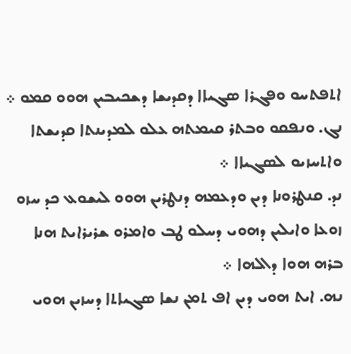ܐܬܦܬܚܘ ܘܦܓܪܐ ܤܓܝܐܐ ܕܩܕܝܫܐ ܕܫܟܝܒܝܢ ܗܘܘ ܩܡܘ ܀
ܢܓ. ܘܢܦܩܘ ܘܒܬܪ ܩܝܡܬܗ ܥܠܘ ܠܡܕܝܢܬܐ ܩܕܝܫܬܐ ܘܐܬܚܙܝܘ ܠܤܓܝܐܐ ܀
ܢܕ. ܩܢܛܪܘܢܐ ܕܝܢ ܘܕܥܡܗ ܕܢܛܪܝܢ ܗܘܘ ܠܝܫܘܥ ܟܕ ܚܙܘ ܙܘܥܐ ܘܐܝܠܝܢ ܕܗܘܝ ܕܚܠܘ ܛܒ ܘܐܡܪܘ ܫܪܝܪܐܝܬ ܗܢܐ ܒܪܗ ܗܘܐ ܕܐܠܗܐ ܀
ܢܗ. ܐܝܬ ܗܘܝ ܕܝܢ ܐܦ ܬܡܢ ܢܫܐ ܤܓܝܐܬܐ ܕܚܙܝܢ ܗܘܝ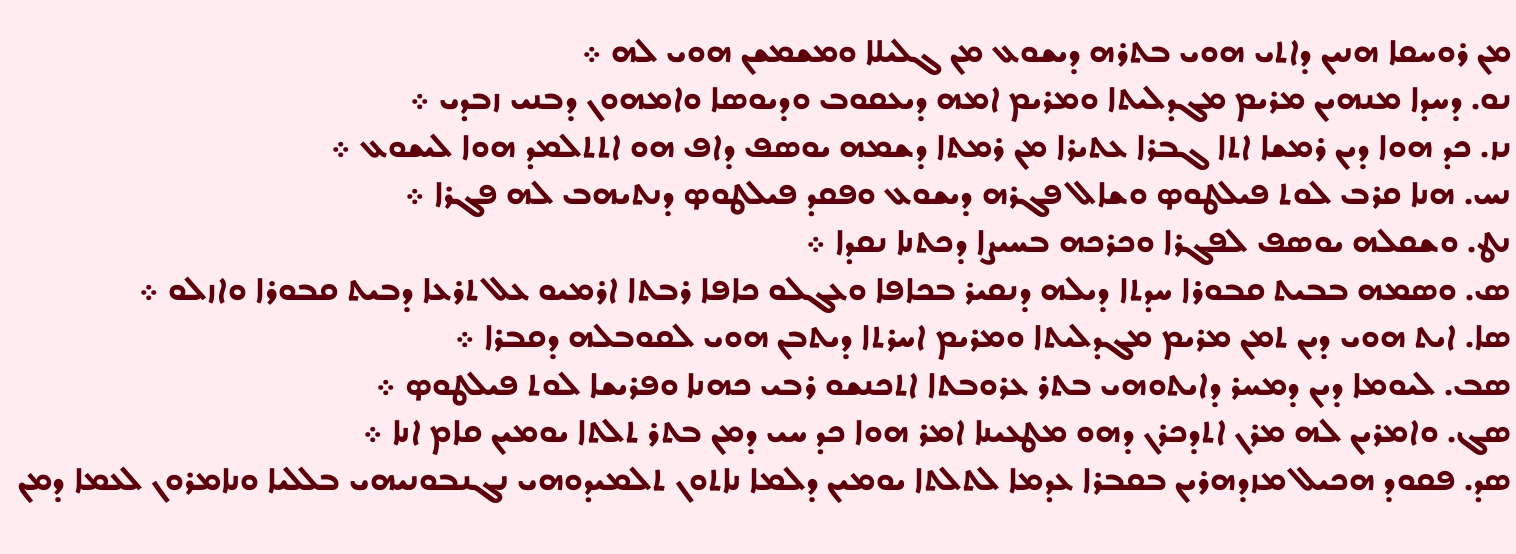ܡܢ ܪܘܚܩܐ ܗܢܝܢ ܕܐܬܝ ܗܘܝ ܒܬܪܗ ܕܝܫܘܥ ܡܢ ܓܠܝܠܐ ܘܡܫܡܫܢ ܗܘܝ ܠܗ ܀
ܢܘ. ܕܚܕܐ ܡܢܗܝܢ ܡܪܝܡ ܡܓܕܠܝܬܐ ܘܡܪܝܡ ܐܡܗ ܕܝܥܩܘܒ ܘܕܝܘܤܐ ܘܐܡܗܘܢ ܕܒܢܝ ܙܒܕܝ ܀
ܢܙ. ܟܕ ܗܘܐ ܕܝܢ ܪܡܫܐ ܐܬܐ ܓܒܪܐ ܥܬܝܪܐ ܡܢ ܪܡܬܐ ܕܫܡܗ ܝܘܤܦ ܕܐܦ ܗܘ ܐܬܬܠܡܕ ܗܘܐ ܠܝܫܘܥ ܀
ܢܚ. ܗܢܐ ܩܪܒ ܠܘܬ ܦܝܠܛܘܤ ܘܫܐܠ ܦܓܪܗ ܕܝܫܘܥ ܘܦܩܕ ܦܝܠܛܘܤ ܕܢܬܝܗܒ ܠܗ ܦܓܪܐ ܀
ܢܛ. ܘܫܩܠܗ ܝܘܤܦ ܠܦܓܪܐ ܘܟܪܟܗ ܒܚܝܨܐ ܕܟܬܢܐ ܢܩܕܐ ܀
ܣ. ܘܤܡܗ ܒܒܝܬ ܩܒܘܪܐ ܚܕܬܐ ܕܝܠܗ ܕܢܩܝܪ ܒܟܐܦܐ ܘܥܓܠܘ ܟܐܦܐ ܪܒܬܐ ܐܪܡܝܘ ܥܠ ܬܪܥܐ ܕܒܝܬ ܩܒܘܪܐ ܘܐܙܠܘ ܀
ܣܐ. ܐܝܬ ܗܘܝ ܕܝܢ ܬܡܢ ܡܪܝܡ ܡܓܕܠܝܬܐ ܘܡܪܝܡ ܐܚܪܬܐ ܕܝܬܒܢ ܗܘܝ ܠܩܘܒܠܗ ܕܩܒܪܐ ܀
ܣܒ. ܠܝܘܡܐ ܕܝܢ ܕܡܚܪ ܕܐܝܬܘܗܝ ܒܬܪ ܥܪܘܒܬܐ ܐܬܟܢܫܘ ܪܒܝ ܟܗܢܐ ܘܦܪܝܫܐ ܠܘܬ ܦܝܠܛܘܤ ܀
ܣܓ. ܘܐܡܪܝܢ ܠܗ ܡܪܢ ܐܬܕܟܪܢ ܕܗܘ ܡܛܥܝܢܐ ܐܡܪ ܗܘܐ ܟܕ ܚܝ ܕܡܢ ܒܬܪ ܬܠܬܐ ܝܘܡܝܢ ܩܐܡ ܐܢܐ ܀
ܣܕ. ܦܩܘܕ ܗܟܝܠ ܡܙܕܗܪܝܢ ܒܩܒܪܐ ܥܕܡܐ ܠܬܠܬܐ ܝܘܡܝܢ ܕܠܡܐ ܢܐܬܘܢ ܬܠܡܝܕܘܗܝ ܢܓܢܒܘܢܝܗܝ ܒܠܠܝܐ ܘܢܐܡܪܘܢ ܠܥܡܐ ܕܡܢ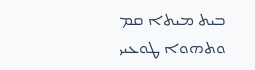ܒܝܬ ܡܝܬܐ ܩܡ ܘܬܗܘܐ ܛܘܥܝܝ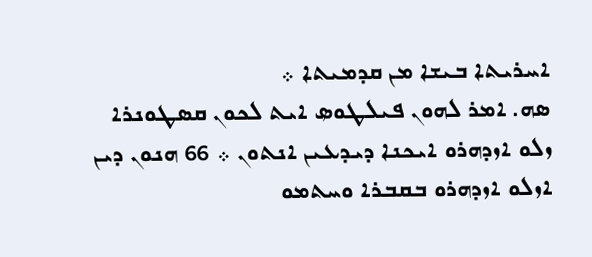ܐܚܪܝܬܐ ܒܝܫܐ ܡܢ ܩܕܡܝܬܐ ܀
ܣܗ. ܐܡܪ ܠܗܘܢ ܦܝܠܛܘܤ ܐܝܬ ܠܟܘܢ ܩܤܛܘܢܪܐ ܙܠܘ ܐܙܕܗܪܘ ܐܝܟܢܐ ܕܝܕܥܝܢ ܐܢܬܘܢ ܀ 66 ܗܢܘܢ ܕܝܢ ܐܙܠܘ ܐܙܕܗܪܘ ܒܩܒܪܐ ܘܚܬܡܘ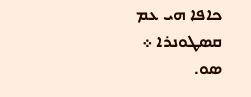ܟܐܦܐ ܗܝ ܥܡ ܩܤܛܘܢܪܐ ܀
ܣܘ.